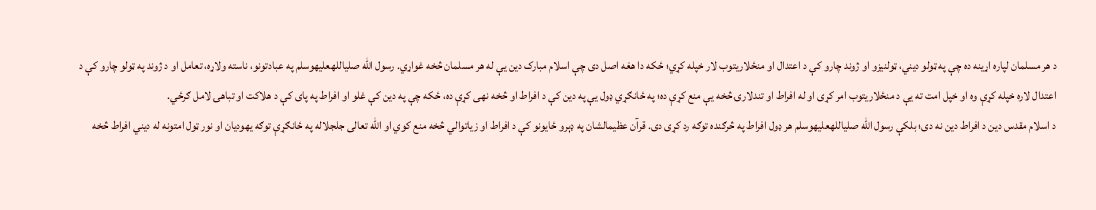د هر مسلمان لپاره اړینه ده چې په ټولو دیني، ټولنیزو او ژوند چارو کې د اعتدال او منځلاریتوب لار خپله کړي؛ ځکه دا هغه اصل دی چې اسلام مبارک دین یې له هر مسلمان څخه غواړي. رسول الله صلیاللهعلیهوسلم په عبادتونو، ناسته ولاړه، تعامل او د ژوند په ټولو چارو کې د اعتدال لاره خپله کړې وه او خپل امت ته یې د منځلاریتوب امر کړی او له افراط او تندلارۍ څخه یې منع کړې ده؛ په ځانګړي ډول یې په دین کې د افراط او څخه نهی کړې ده، ځکه چې په دین کې غلو او افراط په پای کې د هلاکت او تباهۍ لامل ګرځي.
د اسلام مقدس دین د افراط دین نه دی؛ بلکې رسول الله صلیاللهعلیهوسلم هر ډول افراط په څرګنده توګه رد کړی دی. قرآن عظیمالشان په ډېرو ځایونو کې د افراط او زیاتوالي څخه منع کوي او الله تعالی جلجلاله په ځانګړې توګه یهودیان او نور ټول امتونه له دیني افراط څخه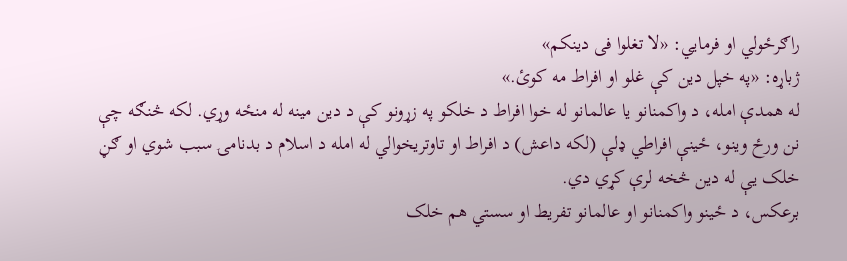راګرځولي او فرمایي: «لا تغلوا فی دینکم»
ژباړه: «په خپل دین کې غلو او افراط مه کوئ.»
له همدې امله، د واکمنانو یا عالمانو له خوا افراط د خلکو په زړونو کې د دین مینه له منځه وړي. لکه څنګه چې نن ورځ وینو، ځینې افراطي ډلې (لکه داعش) د افراط او تاوتریخوالي له امله د اسلام د بدنامۍ سبب شوي او ګڼ خلک یې له دین څخه لرې کړي دي.
برعکس، د ځینو واکمنانو او عالمانو تفریط او سستي هم خلک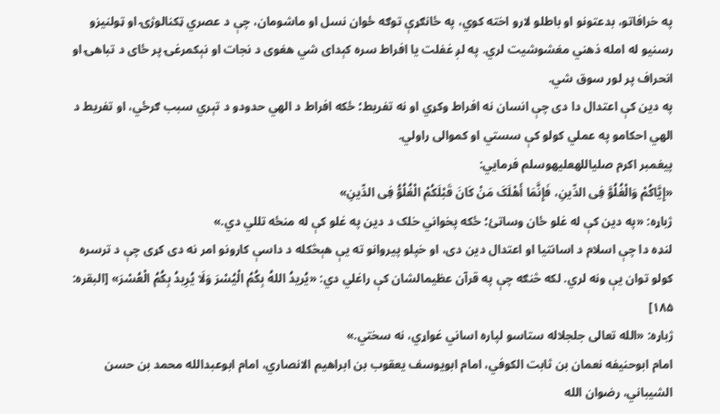په خرافاتو، بدعتونو او باطلو لارو اخته کوي، په ځانګړې توګه ځوان نسل او ماشومان، چې د عصري ټکنالوژۍ او ټولنیزو رسنیو له امله ذهني مغشوشیت لري. په لږ غفلت یا افراط سره کېدای شي هغوی د نجات او نېکمرغۍ پر ځای د تباهۍ او انحراف پر لور سوق شي.
په دین کې اعتدال دا دی چې انسان نه افراط وکړي او نه تفریط؛ ځکه افراط د الهي حدودو د تېري سبب ګرځي، او تفریط د الهي احکامو په عملي کولو کې سستي او کموالی راولي.
پیغمبر اکرم صلیاللهعلیهوسلم فرمایي:
«إِیَّاکُمْ وَالْغُلُوَّ فِی الدِّینِ، فَإِنَّمَا أَهْلَکَ مَنْ کَانَ قَبْلَکُمْ الْغُلُوُّ فِی الدِّینِ»
ژباړه: «په دین کې له غلو ځان وساتئ؛ ځکه پخواني خلک د دین په غلو کې له منځه تللي دي.»
لنډه دا چې اسلام د اسانتیا او اعتدال دین دی، او خپلو پیروانو ته یې هېڅکله د داسې کارونو امر نه دی کړی چې د ترسره کولو توان یې ونه لري. لکه څنګه چې په قرآن عظیمالشان کې راغلي دي: «يُریدُ اللهُ بِكُمُ الْيُسْرَ وَلَا يُرِيدُ بِكُمُ الْعُسْرَ» [البقره: ۱۸۵]
ژباړه: «الله تعالی جلجلاله ستاسو لپاره اساني غواړي، نه سختي.»
امام ابوحنیفه نعمان بن ثابت الکوفي، امام ابویوسف یعقوب بن ابراهیم الانصاري، امام ابوعبدالله محمد بن حسن الشیباني، رضوان الله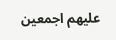علیهم اجمعین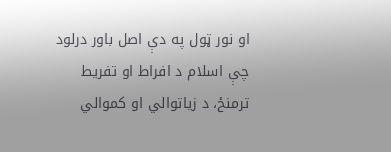او نور ټول په دې اصل باور درلود چې اسلام د افراط او تفریط ترمنځ، د زیاتوالي او کموالي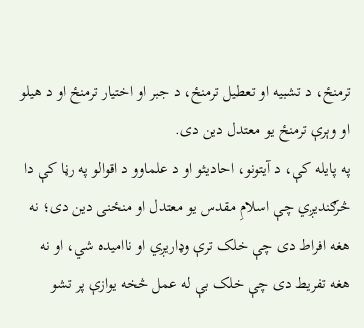ترمنځ، د تشبیه او تعطیل ترمنځ، د جبر او اختیار ترمنځ او د هیلو او وېرې ترمنځ یو معتدل دین دی.
په پایله کې، د آیتونو، احادیثو او د علماوو د اقوالو په رڼا کې دا څرګندیږي چې اسلامِ مقدس یو معتدل او منځنی دین دی؛ نه هغه افراط دی چې خلک ترې وډاریږي او ناامیده شي، او نه هغه تفریط دی چې خلک بې له عمل څخه یوازې پر تشو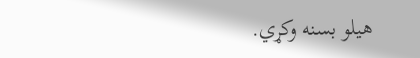هیلو بسنه وکړي.